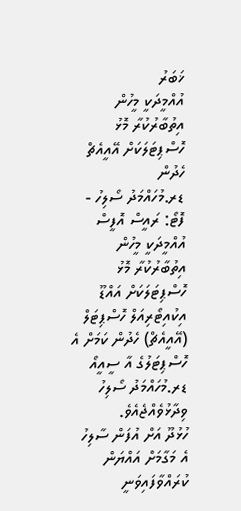ޚަބަރު
އުއްމީދަކީ މީހުން އިތުބާރުކުރާ މޮޅު ހޮސްޕިޓަލަކަށް އޭއީއެޗް ހެދުން
ޑރ.މުހައްމަދު ސޯލިހު - ފޮޓޯ: ރައީސް އޮފީސް
އުއްމީދަކީ މީހުން އިތުބާރުކުރާ މޮޅު ހޮސްޕިޓަލަކަށް އައްޑޫ އިކުއިޓޯރިއަލް ހޮސްޕިޓަލް (އޭއީއެޗް) ހެދުން ކަމަށް އެ ހޮސްޕިޓަލުގެ އާ ސީއީއޯ ޑރ.މުހައްމަދު ސޯލިހު ވިދާޅުވެއްޖެއެވެ.
ހުޅުދޫ އަށް އުފަން ސާލިހު އެ މަގާމަށް އައްޔަން ކުރައްވާފައިވަނީ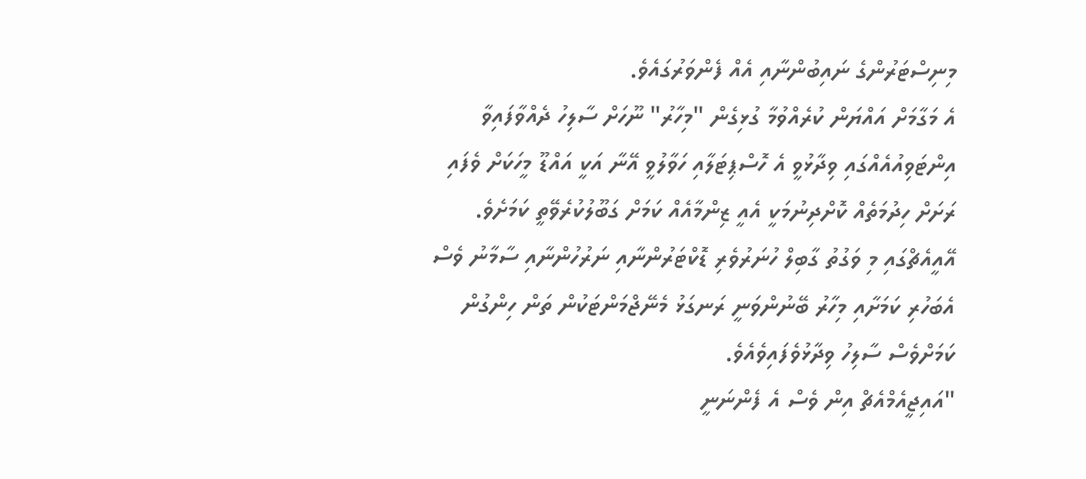މިނިސްޓަރުންގެ ނައިބުންނާއި އެއް ފެންވަރުގައެވެ.
އެ މަގާމަށް އައްޔަން ކުރެއްވުމާ ގުޅިގެން "މިހާރު" ނޫހަށް ސާލިހު ދެއްވާފައިވާ އިންޓަވިއުއެއްގައި ވިދާޅުވީ އެ ހޮސްޕިޓަލާއި ހަވާލުވީ އޭނާ އަކީ އައްޑޫ މީހަކަށް ވެފައި ރަށަށް ހިދުމަތެއް ކޮށްދިނުމަކީ އެއީ ޒިންމާއެއް ކަމަށް ގަބޫލުކުރެވޭތީ ކަމަށެވެ.
އޭއީއެޗްގައި މި ވަގުތު ގާބިލް ހުނަރުވެރި ޑޮކްޓަރުންނާއި ނަރުހުންނާއި ސާމާނު ވެސް އެބަހުރި ކަމަށާއި މިހާރު ބޭނުންވަނީ ރަނގަޅު މެނޭޖްމަންޓަކުން ތަން ހިންގުން ކަމަށްވެސް ސާލިހު ވިދާޅުވެފައިވެއެވެ.
"އައިޖީއެމްއެޗް އިން ވެސް އެ ފެންނަނީ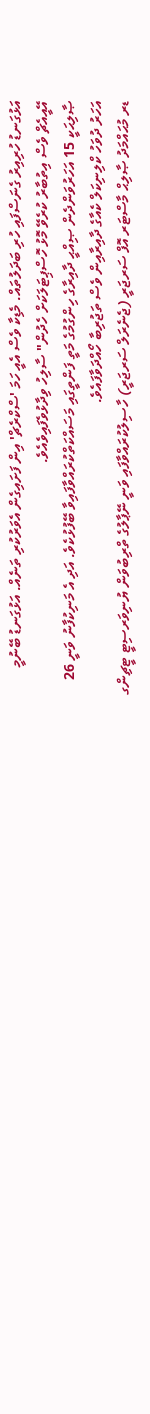އަޅުގަނޑު ހުރިއިރު ގެނަސްފައި ހުރި ބަދަލުތައް. މެޑިކާ ވެސް އެއީ ހަމަ 'ސްކްރެޗް' އިން ފަށައިގެން އެވަރުކުރި ތަނެއް. އަޅުގަނޑު ބޭނުމީ އޭއީއެޗް ވެސް އިތުބާރު ކުރެވޭ މޮޅު ހޮސްޕިޓަލަކަށް ހެދުން" ސާލިހު ވިދާޅުވެފައިވެއެވެ.
ޞާލިޙަކީ 15 އަހަރުވަންދެން ޞިއްޙީ ދާއިރާގެ ހިންގުމުގެ މަތީ ފަންތީގައި މަސައްކަތްކުރައްވާފައިވާ ބޭފުޅުކެވެ. އަދި އެ މަނިކުފާނު ވަނީ 26 އަހަރު ދުވަހު ކްލިނިކަލް ކެއާގެ ދާއިރާއިން ވެސް ތަޖުރިބާ ހޯއްދަވާފައެވެ.
ޑރ މުޙައްމަދު ޞާލިޙް މާސްޓަރ އޮފް ސަރޖަރީ (ޖެނެރަލް ސަރޖަރީ) ހާސިލުކުރައްވާފައި ވަނީ ނޭޕާލުގެ ތްރިބުވަން ޔުނިވަރސިޓީ ޓީޗިންގ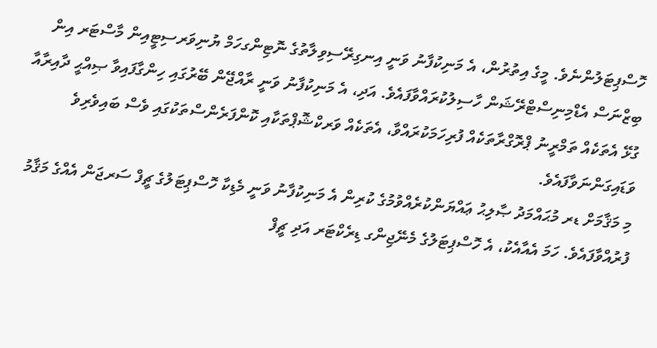ހޮސްޕިޓަލުންނެވެ. މީގެ އިތުރުން، އެ މަނިކުފާނު ވަނީ އިނގިރޭސިވިލާތުގެ ނޮޓިންގހަމް ޔުނިވަރސިޓީއިން މާސްޓަރ އިން ބިޒްނަސް އެޑްމިނިސްޓްރޭޝަން ހާސިލުކުރައްވާފައެވެ. އަދި، އެ މަނިކުފާނު ވަނީ ރާއްޖޭން ބޭރުގައި ހިންގާފައިވާ ޞިއްޙީ ދާއިރާއާ ގުޅޭ އެތަކެއް ތަމްރީނު ޕްރޮގްރާތަކެއް ފުރިހަމަކުރައްވާ، އެތަކެއް ވަރކްޝޮޕްތަކާއި ކޮންފަރެންސްތަކުގައި ވެސް ބައިވެރިވެ ވަޑައިގަންނަވާފައެވެ.
މި މަޤާމަށް ޑރ މުޙައްމަދު ޞާލިޙު ޢައްޔަންކުރެއްވުމުގެ ކުރިން އެ މަނިކުފާނު ވަނީ މެޑިކާ ހޮސްޕިޓަލުގެ ޗީފް ސަރޖަން އެއްގެ މަޤާމު ފުރުއްވާފައެވެ. ހަމަ އެއާއެކު، އެ ހޮސްޕިޓަލުގެ މެނޭޖިންގ ޑިރެކްޓަރ އަދި ޗީފް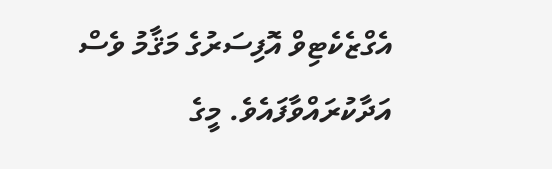އެގްޒެކެޓިވް އޮފިސަރުގެ މަޤާމު ވެސް އަދާކުރައްވާފައެވެ. މީގެ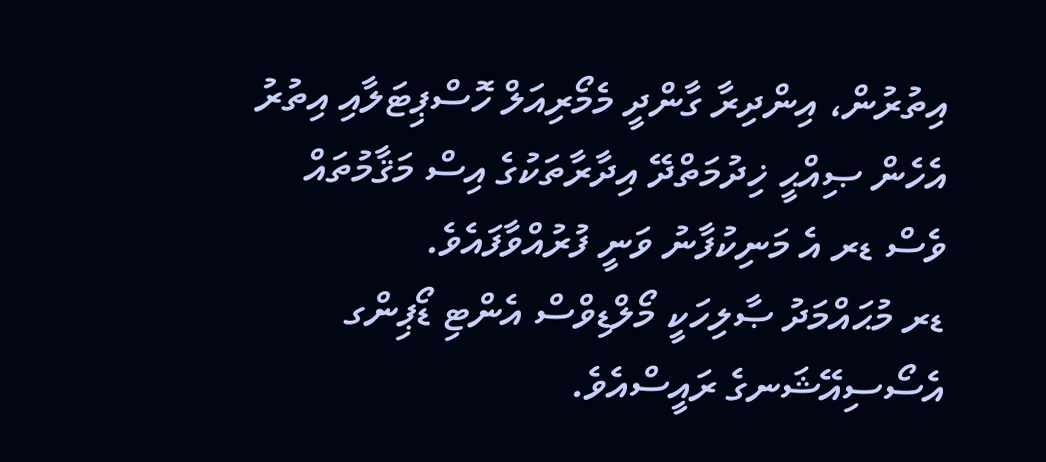އިތުރުން، އިންދިރާ ގާންދީ މެމޯރިއަލް ހޮސްޕިޓަލާއި އިތުރު އެހެން ޞިއްޙީ ޚިދުމަތްދޭ އިދާރާތަކުގެ އިސް މަޤާމުތައް ވެސް ޑރ އެ މަނިކުފާނު ވަނީ ފުރުއްވާފައެވެ.
ޑރ މުޙައްމަދު ޞާލިހަކީ މޯލްޑިވްސް އެންޓި ޑޯޕިންގ އެސޯސިއޭޝަނގެ ރައީސްއެވެ.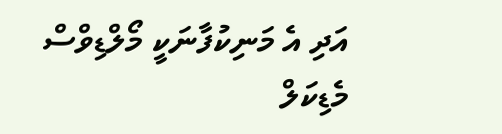އަދި އެ މަނިކުފާނަކީ މޯލްޑިވްސް މެޑިކަލް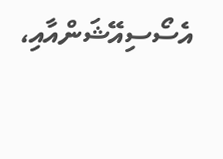އެސޯސިއޭޝަންއާއި،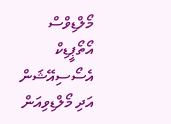މޯލްޑިވްސް އޯތޯޕީޑިކް އެސޯސިއޭޝަން އަދި މޯލްޑިވިއަން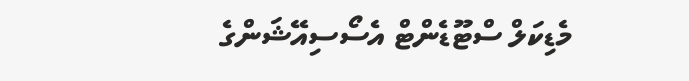މެޑިކަލް ސްޓޫޑެންޓް އެސޯސިއޭޝަންގެ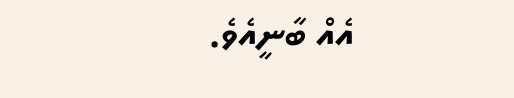އެއް ބާނީއެވެ.